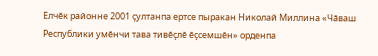Елчӗк районне 2001 ҫултанпа ертсе пыракан Николай Миллина «Чӑваш Республики умӗнчи тава тивӗҫлӗ ӗҫсемшӗн» орденпа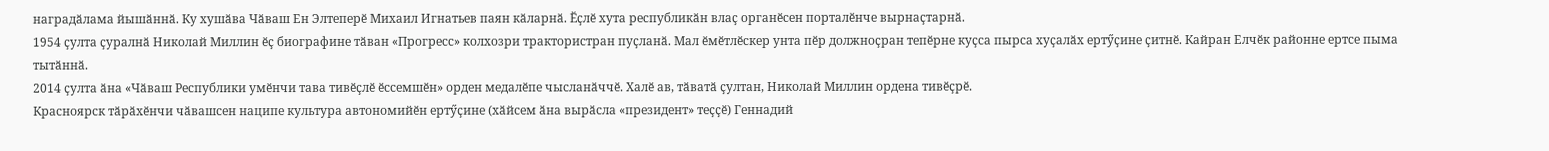наградӑлама йышӑннӑ. Ку хушӑва Чӑваш Ен Элтеперӗ Михаил Игнатьев паян кӑларнӑ. Ӗҫлӗ хута республикӑн влаҫ органӗсен порталӗнче вырнаҫтарнӑ.
1954 ҫулта ҫуралнӑ Николай Миллин ӗҫ биографине тӑван «Прогресс» колхозри трактористран пуҫланӑ. Мал ӗмӗтлӗскер унта пӗр должноҫран тепӗрне куҫса пырса хуҫалӑх ертӳҫине ҫитнӗ. Кайран Елчӗк районне ертсе пыма тытӑннӑ.
2014 ҫулта ӑна «Чӑваш Республики умӗнчи тава тивӗҫлӗ ӗссемшӗн» орден медалӗпе чысланӑччӗ. Халӗ ав, тӑватӑ ҫултан, Николай Миллин ордена тивӗҫрӗ.
Красноярск тӑрӑхӗнчи чӑвашсен наципе культура автономийӗн ертӳҫине (хӑйсем ӑна вырӑсла «президент» теҫҫӗ) Геннадий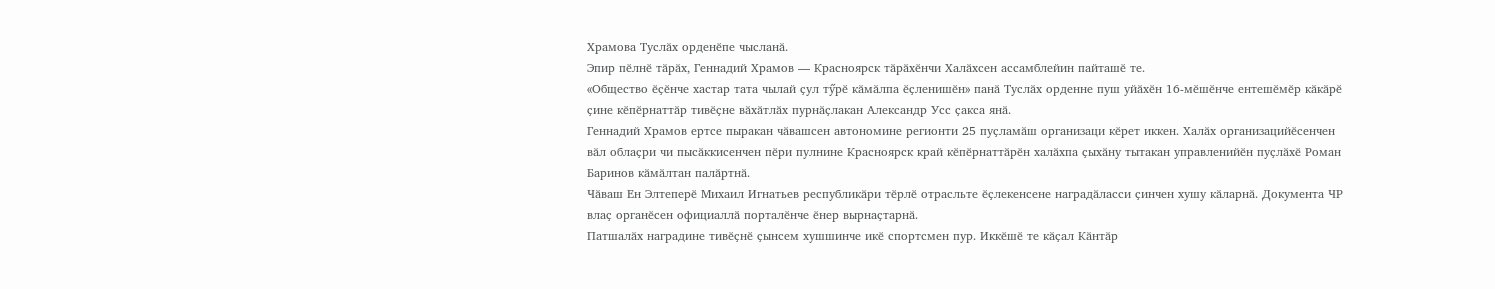Храмова Туслӑх орденӗпе чысланӑ.
Эпир пӗлнӗ тӑрӑх, Геннадий Храмов — Красноярск тӑрӑхӗнчи Халӑхсен ассамблейин пайташӗ те.
«Общество ӗҫӗнче хастар тата чылай ҫул тӳрӗ кӑмӑлпа ӗҫленишӗн» панӑ Туслӑх орденне пуш уйӑхӗн 16-мӗшӗнче ентешӗмӗр кӑкӑрӗ ҫине кӗпӗрнаттӑр тивӗҫне вӑхӑтлӑх пурнӑҫлакан Александр Усс ҫакса янӑ.
Геннадий Храмов ертсе пыракан чӑвашсен автономине регионти 25 пуҫламӑш организаци кӗрет иккен. Халӑх организацийӗсенчен вӑл облаҫри чи пысӑккисенчен пӗри пулнине Красноярск край кӗпӗрнаттӑрӗн халӑхпа ҫыхӑну тытакан управленийӗн пуҫлӑхӗ Роман Баринов кӑмӑлтан палӑртнӑ.
Чӑваш Ен Элтеперӗ Михаил Игнатьев республикӑри тӗрлӗ отрасльте ӗҫлекенсене наградӑласси ҫинчен хушу кӑларнӑ. Документа ЧР влаҫ органӗсен официаллӑ порталӗнче ӗнер вырнаҫтарнӑ.
Патшалӑх наградине тивӗҫнӗ ҫынсем хушшинче икӗ спортсмен пур. Иккӗшӗ те кӑҫал Кӑнтӑр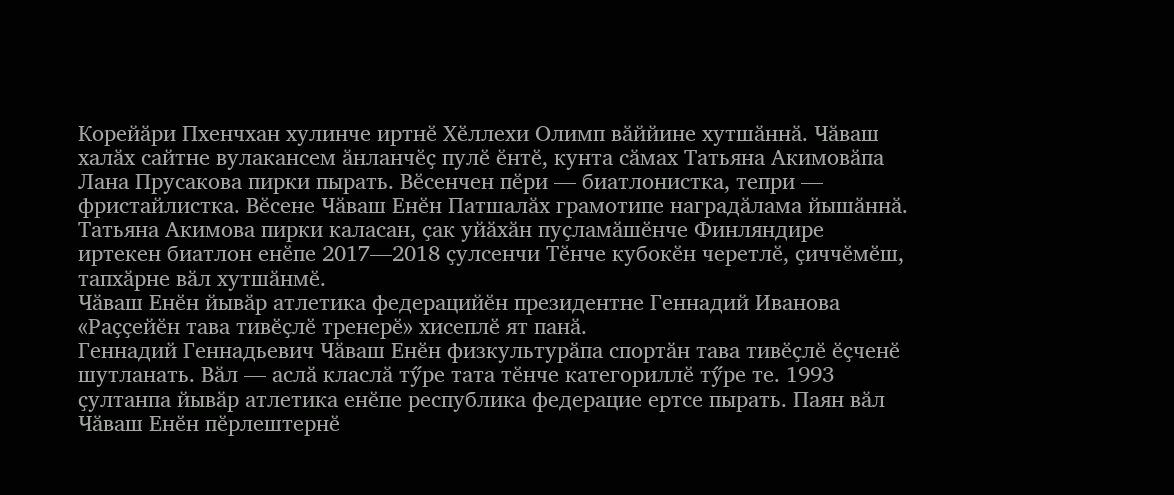Корейӑри Пхенчхан хулинче иртнӗ Хӗллехи Олимп вӑййине хутшӑннӑ. Чӑваш халӑх сайтне вулакансем ӑнланчӗҫ пулӗ ӗнтӗ, кунта сӑмах Татьяна Акимовӑпа Лана Прусакова пирки пырать. Вӗсенчен пӗри — биатлонистка, тепри — фристайлистка. Вӗсене Чӑваш Енӗн Патшалӑх грамотипе наградӑлама йышӑннӑ.
Татьяна Акимова пирки каласан, ҫак уйӑхӑн пуҫламӑшӗнче Финляндире иртекен биатлон енӗпе 2017—2018 ҫулсенчи Тӗнче кубокӗн черетлӗ, ҫиччӗмӗш, тапхӑрне вӑл хутшӑнмӗ.
Чӑваш Енӗн йывӑр атлетика федерацийӗн президентне Геннадий Иванова «Раҫҫейӗн тава тивӗҫлӗ тренерӗ» хисеплӗ ят панӑ.
Геннадий Геннадьевич Чӑваш Енӗн физкультурӑпа спортӑн тава тивӗҫлӗ ӗҫченӗ шутланать. Вӑл — аслӑ класлӑ тӳре тата тӗнче категориллӗ тӳре те. 1993 ҫултанпа йывӑр атлетика енӗпе республика федерацие ертсе пырать. Паян вӑл Чӑваш Енӗн пӗрлештернӗ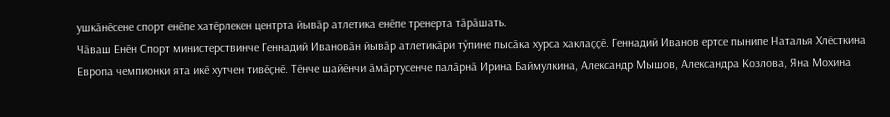ушкӑнӗсене спорт енӗпе хатӗрлекен центрта йывӑр атлетика енӗпе тренерта тӑрӑшать.
Чӑваш Енӗн Спорт министерствинче Геннадий Ивановӑн йывӑр атлетикӑри тӳпине пысӑка хурса хаклаҫҫӗ. Геннадий Иванов ертсе пынипе Наталья Хлёсткина Европа чемпионки ята икӗ хутчен тивӗҫнӗ. Тӗнче шайӗнчи ӑмӑртусенче палӑрнӑ Ирина Баймулкина, Александр Мышов, Александра Козлова, Яна Мохина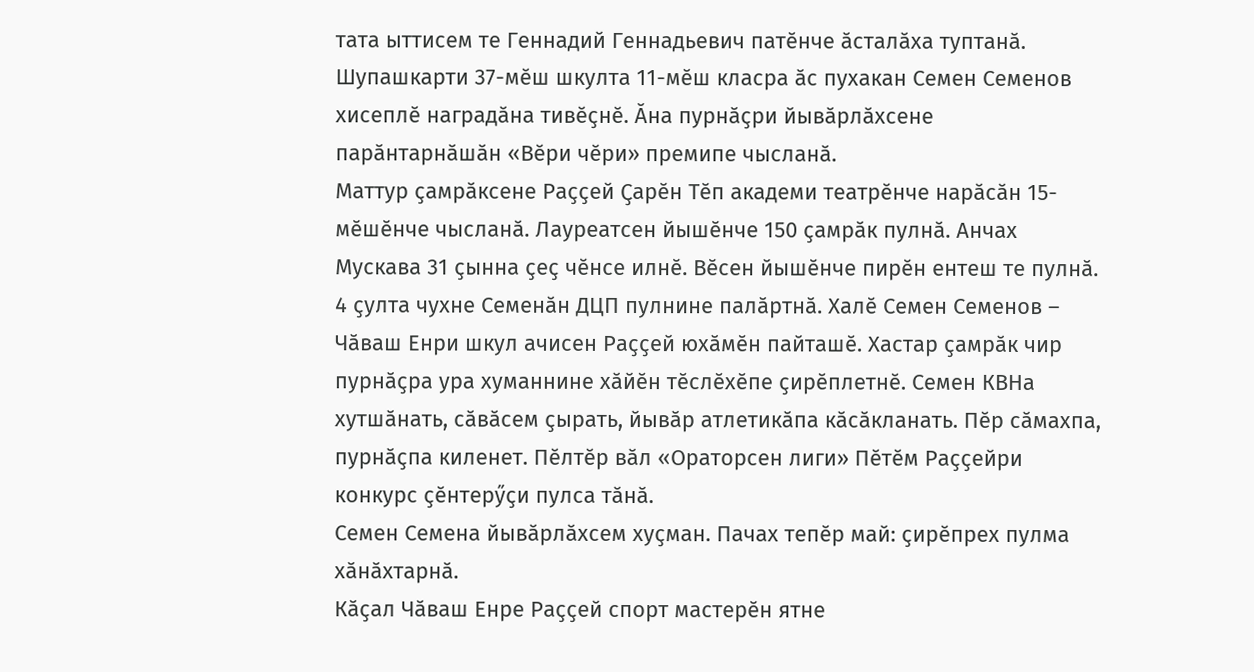тата ыттисем те Геннадий Геннадьевич патӗнче ӑсталӑха туптанӑ.
Шупашкарти 37-мӗш шкулта 11-мӗш класра ӑс пухакан Семен Семенов хисеплӗ наградӑна тивӗҫнӗ. Ӑна пурнӑҫри йывӑрлӑхсене парӑнтарнӑшӑн «Вӗри чӗри» премипе чысланӑ.
Маттур ҫамрӑксене Раҫҫей Ҫарӗн Тӗп академи театрӗнче нарӑсӑн 15-мӗшӗнче чысланӑ. Лауреатсен йышӗнче 150 ҫамрӑк пулнӑ. Анчах Мускава 31 ҫынна ҫеҫ чӗнсе илнӗ. Вӗсен йышӗнче пирӗн ентеш те пулнӑ.
4 ҫулта чухне Семенӑн ДЦП пулнине палӑртнӑ. Халӗ Семен Семенов – Чӑваш Енри шкул ачисен Раҫҫей юхӑмӗн пайташӗ. Хастар ҫамрӑк чир пурнӑҫра ура хуманнине хӑйӗн тӗслӗхӗпе ҫирӗплетнӗ. Семен КВНа хутшӑнать, сӑвӑсем ҫырать, йывӑр атлетикӑпа кӑсӑкланать. Пӗр сӑмахпа, пурнӑҫпа киленет. Пӗлтӗр вӑл «Ораторсен лиги» Пӗтӗм Раҫҫейри конкурс ҫӗнтерӳҫи пулса тӑнӑ.
Семен Семена йывӑрлӑхсем хуҫман. Пачах тепӗр май: ҫирӗпрех пулма хӑнӑхтарнӑ.
Кӑҫал Чӑваш Енре Раҫҫей спорт мастерӗн ятне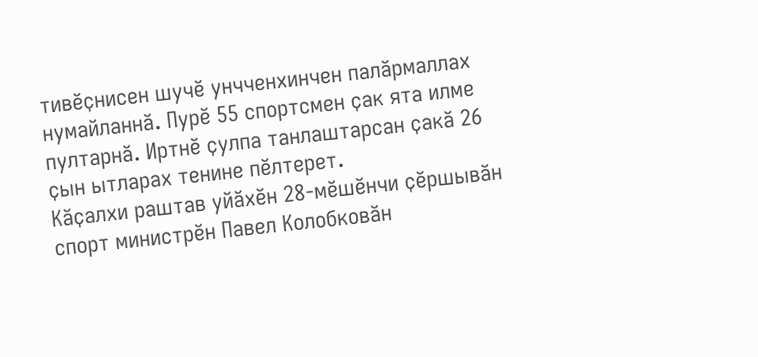тивӗҫнисен шучӗ унчченхинчен палӑрмаллах нумайланнӑ. Пурӗ 55 спортсмен ҫак ята илме пултарнӑ. Иртнӗ ҫулпа танлаштарсан ҫакӑ 26 ҫын ытларах тенине пӗлтерет.
Кӑҫалхи раштав уйӑхӗн 28-мӗшӗнчи ҫӗршывӑн спорт министрӗн Павел Колобковӑн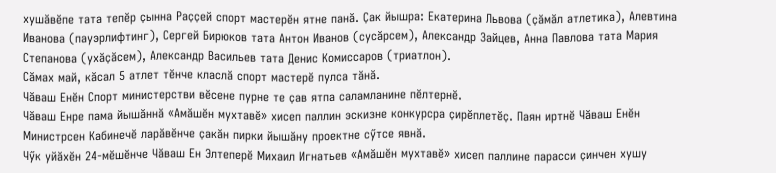хушӑвӗпе тата тепӗр ҫынна Раҫҫей спорт мастерӗн ятне панӑ. Ҫак йышра: Екатерина Львова (ҫӑмӑл атлетика), Алевтина Иванова (пауэрлифтинг), Сергей Бирюков тата Антон Иванов (сусӑрсем), Александр Зайцев, Анна Павлова тата Мария Степанова (ухӑҫӑсем), Александр Васильев тата Денис Комиссаров (триатлон).
Сӑмах май, кӑсал 5 атлет тӗнче класлӑ спорт мастерӗ пулса тӑнӑ.
Чӑваш Енӗн Спорт министерстви вӗсене пурне те ҫав ятпа саламланине пӗлтернӗ.
Чӑваш Енре пама йышӑннӑ «Амӑшӗн мухтавӗ» хисеп паллин эскизне конкурсра ҫирӗплетӗҫ. Паян иртнӗ Чӑваш Енӗн Министрсен Кабинечӗ ларӑвӗнче ҫакӑн пирки йышӑну проектне сӳтсе явнӑ.
Чӳк уйӑхӗн 24-мӗшӗнче Чӑваш Ен Элтеперӗ Михаил Игнатьев «Амӑшӗн мухтавӗ» хисеп паллине парасси ҫинчен хушу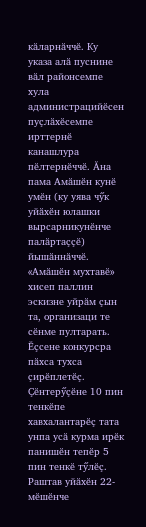кӑларнӑччӗ. Ку указа алӑ пуснине вӑл районсемпе хула администрацийӗсен пуҫлӑхӗсемпе ирттернӗ канашлура пӗлтернӗччӗ. Ӑна пама Амӑшӗн кунӗ умӗн (ку уява чӳк уйӑхӗн юлашки вырсарникунӗнче палӑртаҫҫӗ) йышӑннӑччӗ.
«Амӑшӗн мухтавӗ» хисеп паллин эскизне уйрӑм ҫын та, организаци те сӗнме пултарать. Ӗҫсене конкурсра пӑхса тухса ҫирӗплетӗҫ.
Ҫӗнтерӳҫӗне 10 пин тенкӗпе хавхалантарӗҫ тата унпа усӑ курма ирӗк панишӗн тепӗр 5 пин тенкӗ тӳлӗҫ.
Раштав уйӑхӗн 22-мӗшӗнче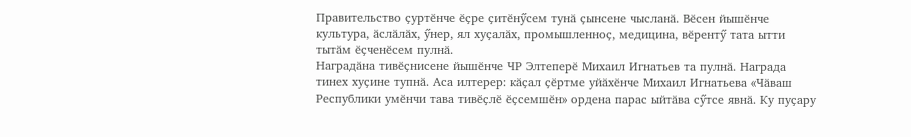Правительство ҫуртӗнче ӗҫре ҫитӗнӳсем тунӑ ҫынсене чысланӑ. Вӗсен йышӗнче культура, ӑслӑлӑх, ӳнер, ял хуҫалӑх, промышленноҫ, медицина, вӗрентӳ тата ытти тытӑм ӗҫченӗсем пулнӑ.
Наградӑна тивӗҫнисене йышӗнче ЧР Элтеперӗ Михаил Игнатьев та пулнӑ. Награда тинех хуҫине тупнӑ. Аса илтерер: кӑҫал ҫӗртме уйӑхӗнче Михаил Игнатьева «Чӑваш Республики умӗнчи тава тивӗҫлӗ ӗҫсемшӗн» ордена парас ыйтӑва сӳтсе явнӑ. Ку пуҫару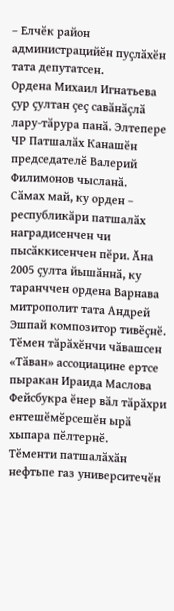– Елчӗк район администрацийӗн пуҫлӑхӗн тата депутатсен.
Ордена Михаил Игнатьева ҫур ҫултан ҫеҫ савӑнӑҫлӑ лару-тӑрура панӑ. Элтепере ЧР Патшалӑх Канашӗн председателӗ Валерий Филимонов чысланӑ.
Сӑмах май, ку орден – республикӑри патшалӑх наградисенчен чи пысӑккисенчен пӗри. Ӑна 2005 ҫулта йышӑннӑ, ку таранччен ордена Варнава митрополит тата Андрей Эшпай композитор тивӗҫнӗ.
Тӗмен тӑрӑхӗнчи чӑвашсен «Тӑван» ассоциацине ертсе пыракан Ираида Маслова Фейсбукра ӗнер вӑл тӑрӑхри ентешӗмӗрсешӗн ырӑ хыпара пӗлтернӗ.
Тӗменти патшалӑхӑн нефтьпе газ университечӗн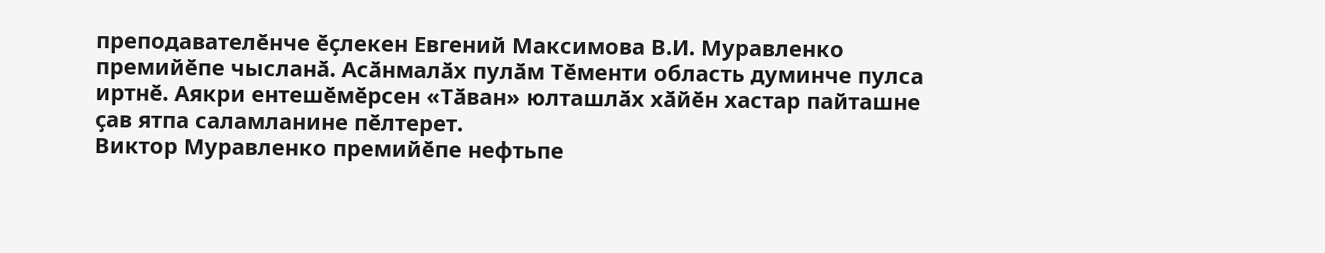преподавателӗнче ӗҫлекен Евгений Максимова В.И. Муравленко премийӗпе чысланӑ. Асӑнмалӑх пулӑм Тӗменти область думинче пулса иртнӗ. Аякри ентешӗмӗрсен «Тӑван» юлташлӑх хӑйӗн хастар пайташне ҫав ятпа саламланине пӗлтерет.
Виктор Муравленко премийӗпе нефтьпе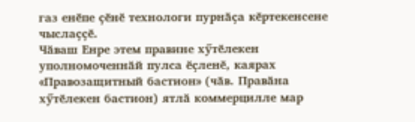газ енӗпе ҫӗнӗ технологи пурнӑҫа кӗртекенсене чыслаҫҫӗ.
Чӑваш Енре этем правине хӳтӗлекен уполномоченнӑй пулса ӗҫленӗ, каярах «Правозащитный бастион» (чӑв. Правӑна хӳтӗлекен бастион) ятлӑ коммерцилле мар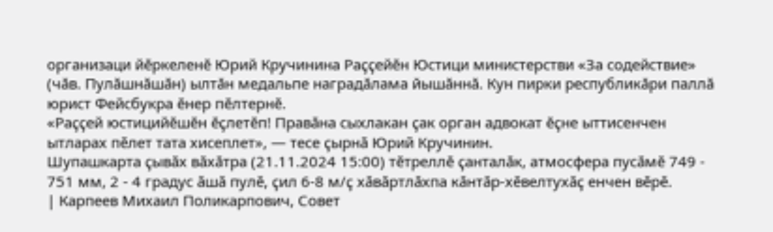организаци йӗркеленӗ Юрий Кручинина Раҫҫейӗн Юстици министерстви «За содействие» (чӑв. Пулӑшнӑшӑн) ылтӑн медальпе наградӑлама йышӑннӑ. Кун пирки республикӑри паллӑ юрист Фейсбукра ӗнер пӗлтернӗ.
«Раҫҫей юстицийӗшӗн ӗҫлетӗп! Правӑна сыхлакан ҫак орган адвокат ӗҫне ыттисенчен ытларах пӗлет тата хисеплет», — тесе ҫырнӑ Юрий Кручинин.
Шупашкарта ҫывӑх вӑхӑтра (21.11.2024 15:00) тӗтреллӗ ҫанталӑк, атмосфера пусӑмӗ 749 - 751 мм, 2 - 4 градус ӑшӑ пулӗ, ҫил 6-8 м/ҫ хӑвӑртлӑхпа кӑнтӑр-хӗвелтухӑҫ енчен вӗрӗ.
| Карпеев Михаил Поликарпович, Совет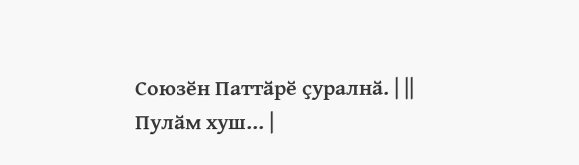Союзӗн Паттӑрӗ ҫуралнӑ. | ||
Пулӑм хуш... |